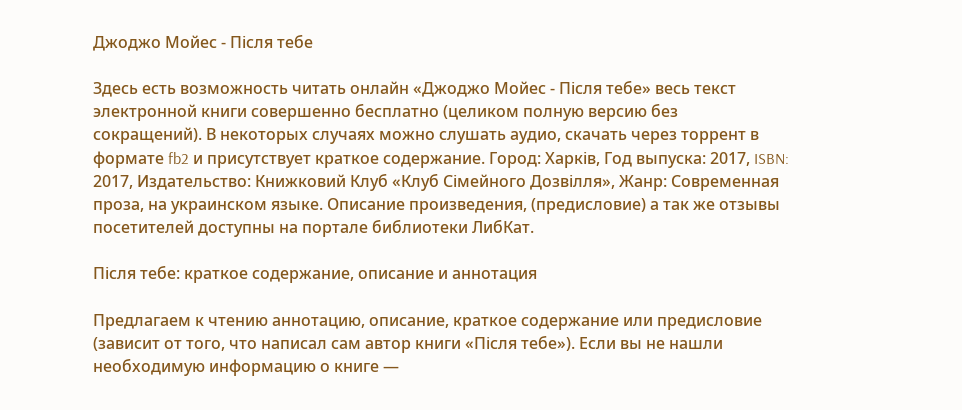Джоджо Мойес - Після тебе

Здесь есть возможность читать онлайн «Джоджо Мойес - Після тебе» весь текст электронной книги совершенно бесплатно (целиком полную версию без сокращений). В некоторых случаях можно слушать аудио, скачать через торрент в формате fb2 и присутствует краткое содержание. Город: Харків, Год выпуска: 2017, ISBN: 2017, Издательство: Книжковий Клуб «Клуб Сімейного Дозвілля», Жанр: Современная проза, на украинском языке. Описание произведения, (предисловие) а так же отзывы посетителей доступны на портале библиотеки ЛибКат.

Після тебе: краткое содержание, описание и аннотация

Предлагаем к чтению аннотацию, описание, краткое содержание или предисловие (зависит от того, что написал сам автор книги «Після тебе»). Если вы не нашли необходимую информацию о книге —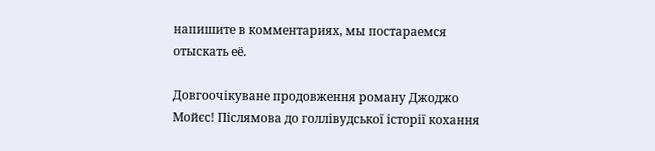напишите в комментариях, мы постараемся отыскать её.

Довгоочікуване продовження роману Джоджо Мойєс! Післямова до голлівудської історії кохання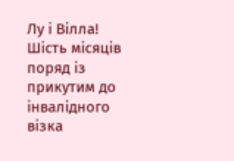Лу і Вілла! Шість місяців поряд із прикутим до інвалідного візка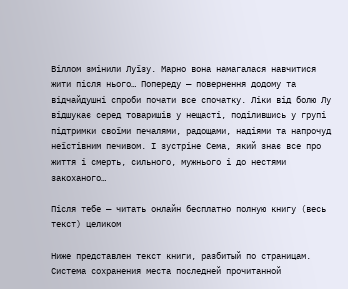Віллом змінили Луїзу. Марно вона намагалася навчитися жити після нього… Попереду — повернення додому та відчайдушні спроби почати все спочатку. Ліки від болю Лу відшукає серед товаришів у нещасті, поділившись у групі підтримки своїми печалями, радощами, надіями та напрочуд неїстівним печивом. І зустріне Сема, який знає все про життя і смерть, сильного, мужнього і до нестями закоханого…

Після тебе — читать онлайн бесплатно полную книгу (весь текст) целиком

Ниже представлен текст книги, разбитый по страницам. Система сохранения места последней прочитанной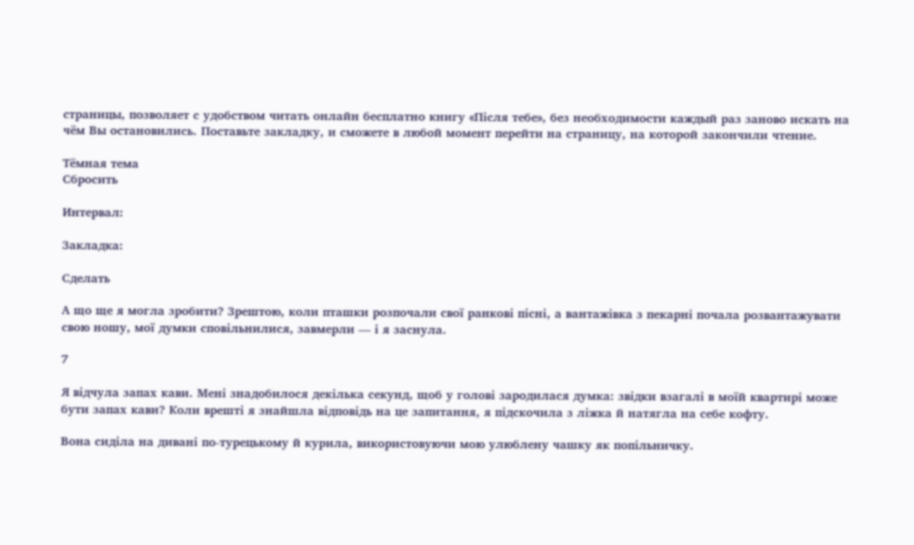страницы, позволяет с удобством читать онлайн бесплатно книгу «Після тебе», без необходимости каждый раз заново искать на чём Вы остановились. Поставьте закладку, и сможете в любой момент перейти на страницу, на которой закончили чтение.

Тёмная тема
Сбросить

Интервал:

Закладка:

Сделать

А що ще я могла зробити? Зрештою, коли пташки розпочали свої ранкові пісні, а вантажівка з пекарні почала розвантажувати свою ношу, мої думки сповільнилися, завмерли — і я заснула.

7

Я відчула запах кави. Мені знадобилося декілька секунд, щоб у голові зародилася думка: звідки взагалі в моїй квартирі може бути запах кави? Коли врешті я знайшла відповідь на це запитання, я підскочила з ліжка й натягла на себе кофту.

Вона сиділа на дивані по-турецькому й курила, використовуючи мою улюблену чашку як попільничку.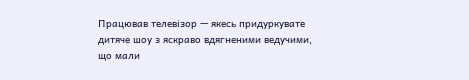Працював телевізор — якесь придуркувате дитяче шоу з яскраво вдягненими ведучими, що мали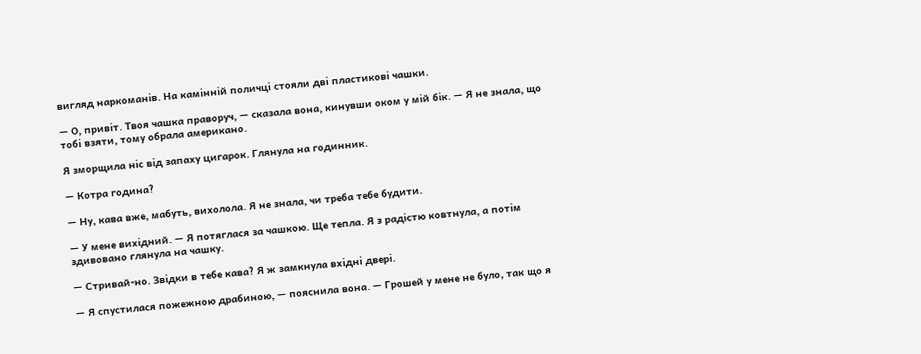вигляд наркоманів. На камінній поличці стояли дві пластикові чашки.

— О, привіт. Твоя чашка праворуч, — сказала вона, кинувши оком у мій бік. — Я не знала, що тобі взяти, тому обрала американо.

Я зморщила ніс від запаху цигарок. Глянула на годинник.

— Котра година?

— Ну, кава вже, мабуть, вихолола. Я не знала, чи треба тебе будити.

— У мене вихідний. — Я потяглася за чашкою. Ще тепла. Я з радістю ковтнула, а потім здивовано глянула на чашку.

— Стривай-но. Звідки в тебе кава? Я ж замкнула вхідні двері.

— Я спустилася пожежною драбиною, — пояснила вона. — Грошей у мене не було, так що я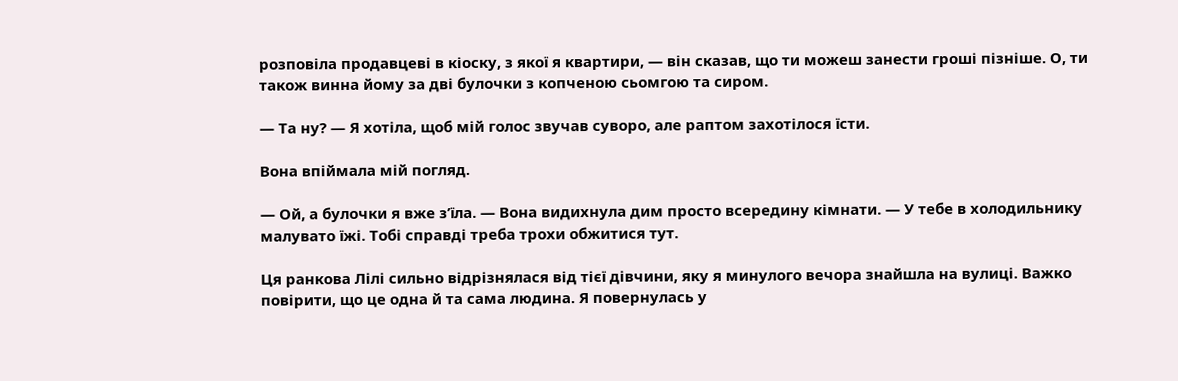розповіла продавцеві в кіоску, з якої я квартири, — він сказав, що ти можеш занести гроші пізніше. О, ти також винна йому за дві булочки з копченою сьомгою та сиром.

— Та ну? — Я хотіла, щоб мій голос звучав суворо, але раптом захотілося їсти.

Вона впіймала мій погляд.

— Ой, а булочки я вже з’їла. — Вона видихнула дим просто всередину кімнати. — У тебе в холодильнику малувато їжі. Тобі справді треба трохи обжитися тут.

Ця ранкова Лілі сильно відрізнялася від тієї дівчини, яку я минулого вечора знайшла на вулиці. Важко повірити, що це одна й та сама людина. Я повернулась у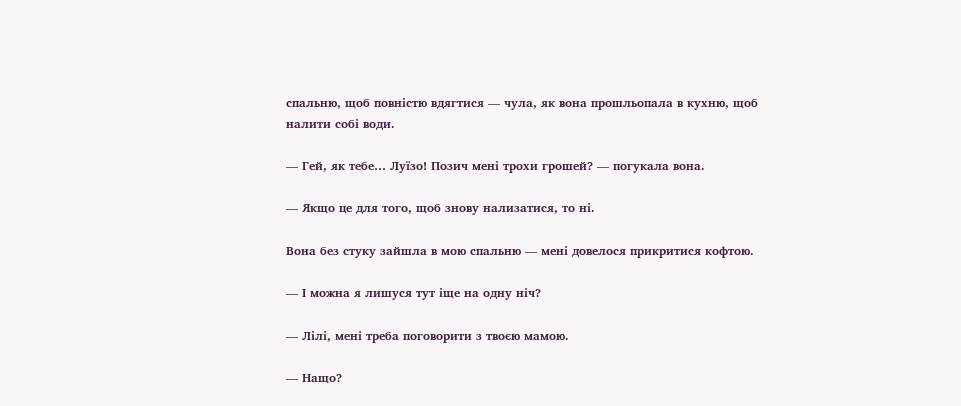спальню, щоб повністю вдягтися — чула, як вона прошльопала в кухню, щоб налити собі води.

— Гей, як тебе… Луїзо! Позич мені трохи грошей? — погукала вона.

— Якщо це для того, щоб знову нализатися, то ні.

Вона без стуку зайшла в мою спальню — мені довелося прикритися кофтою.

— І можна я лишуся тут іще на одну ніч?

— Лілі, мені треба поговорити з твоєю мамою.

— Нащо?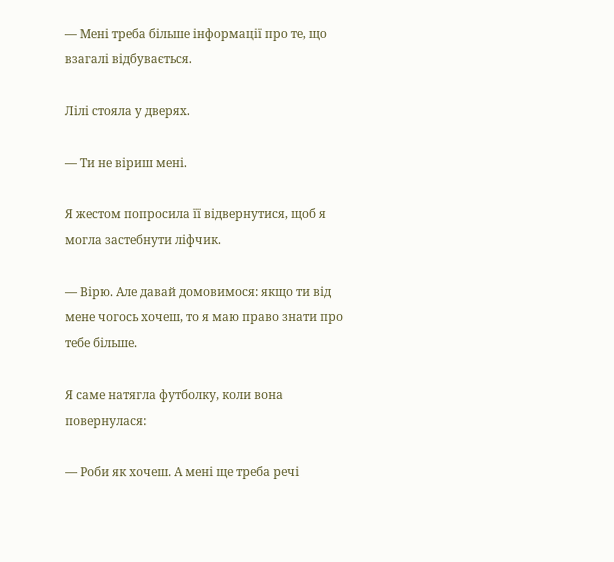— Мені треба більше інформації про те, що взагалі відбувається.

Лілі стояла у дверях.

— Ти не віриш мені.

Я жестом попросила її відвернутися, щоб я могла застебнути ліфчик.

— Вірю. Але давай домовимося: якщо ти від мене чогось хочеш, то я маю право знати про тебе більше.

Я саме натягла футболку, коли вона повернулася:

— Роби як хочеш. А мені ще треба речі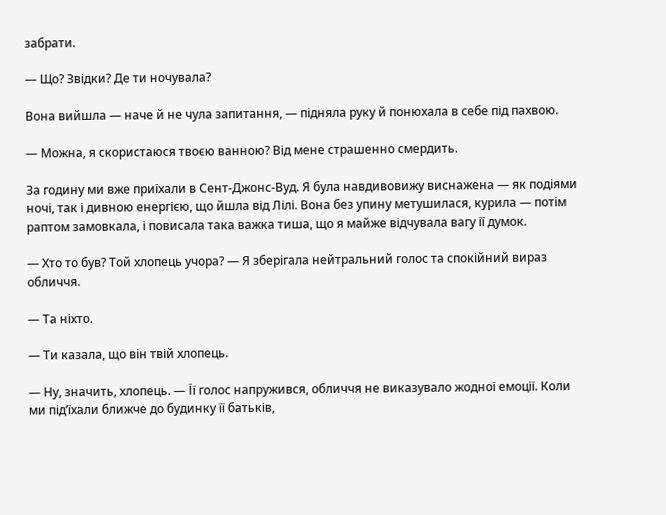забрати.

— Що? Звідки? Де ти ночувала?

Вона вийшла — наче й не чула запитання, — підняла руку й понюхала в себе під пахвою.

— Можна, я скористаюся твоєю ванною? Від мене страшенно смердить.

За годину ми вже приїхали в Сент-Джонс-Вуд. Я була навдивовижу виснажена — як подіями ночі, так і дивною енергією, що йшла від Лілі. Вона без упину метушилася, курила — потім раптом замовкала, і повисала така важка тиша, що я майже відчувала вагу її думок.

— Хто то був? Той хлопець учора? — Я зберігала нейтральний голос та спокійний вираз обличчя.

— Та ніхто.

— Ти казала, що він твій хлопець.

— Ну, значить, хлопець. — Її голос напружився, обличчя не виказувало жодної емоції. Коли ми під’їхали ближче до будинку її батьків,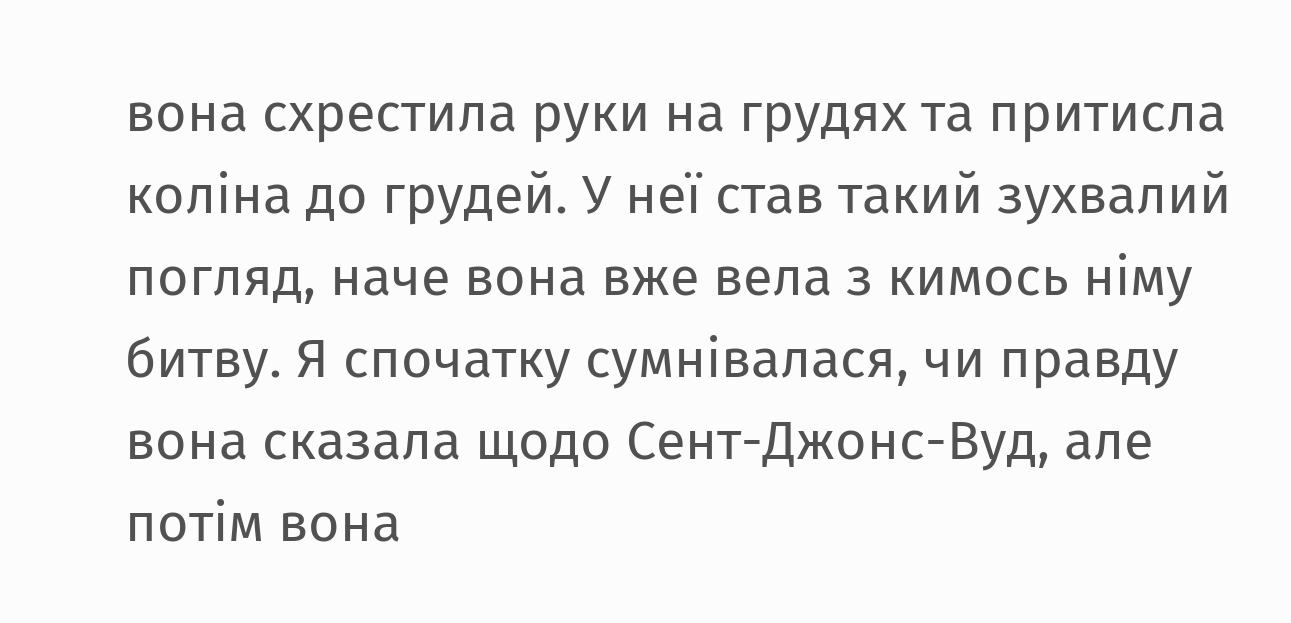вона схрестила руки на грудях та притисла коліна до грудей. У неї став такий зухвалий погляд, наче вона вже вела з кимось німу битву. Я спочатку сумнівалася, чи правду вона сказала щодо Сент-Джонс-Вуд, але потім вона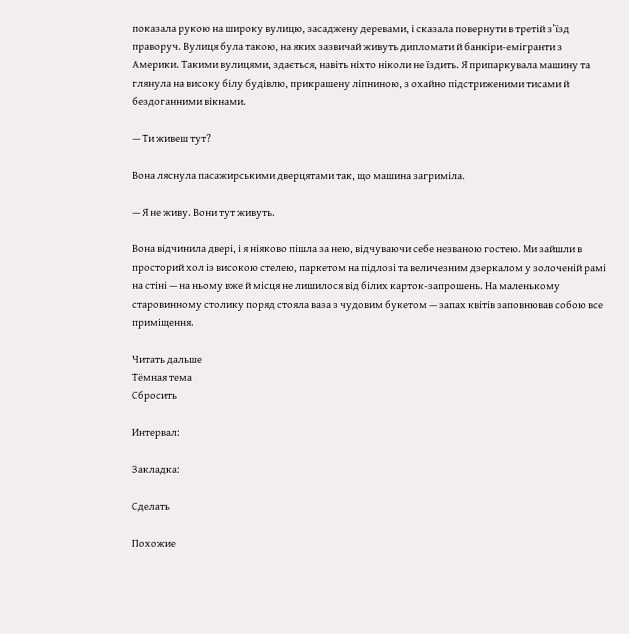показала рукою на широку вулицю, засаджену деревами, і сказала повернути в третій з’їзд праворуч. Вулиця була такою, на яких зазвичай живуть дипломати й банкіри-емігранти з Америки. Такими вулицями, здається, навіть ніхто ніколи не їздить. Я припаркувала машину та глянула на високу білу будівлю, прикрашену ліпниною, з охайно підстриженими тисами й бездоганними вікнами.

— Ти живеш тут?

Вона ляснула пасажирськими дверцятами так, що машина загриміла.

— Я не живу. Вони тут живуть.

Вона відчинила двері, і я ніяково пішла за нею, відчуваючи себе незваною гостею. Ми зайшли в просторий хол із високою стелею, паркетом на підлозі та величезним дзеркалом у золоченій рамі на стіні — на ньому вже й місця не лишилося від білих карток-запрошень. На маленькому старовинному столику поряд стояла ваза з чудовим букетом — запах квітів заповнював собою все приміщення.

Читать дальше
Тёмная тема
Сбросить

Интервал:

Закладка:

Сделать

Похожие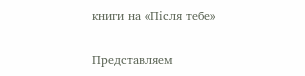книги на «Після тебе»

Представляем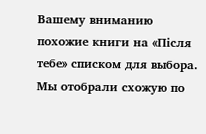Вашему вниманию похожие книги на «Після тебе» списком для выбора. Мы отобрали схожую по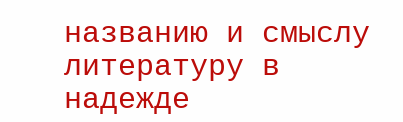названию и смыслу литературу в надежде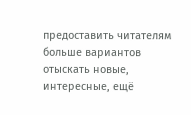предоставить читателям больше вариантов отыскать новые, интересные, ещё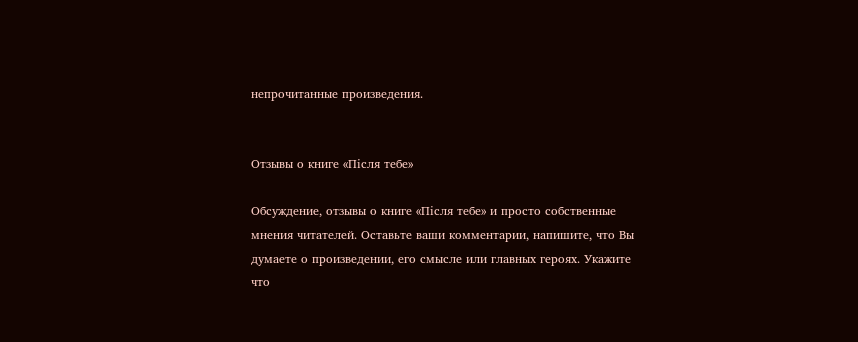непрочитанные произведения.


Отзывы о книге «Після тебе»

Обсуждение, отзывы о книге «Після тебе» и просто собственные мнения читателей. Оставьте ваши комментарии, напишите, что Вы думаете о произведении, его смысле или главных героях. Укажите что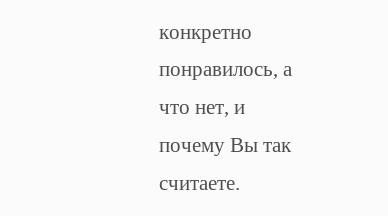конкретно понравилось, а что нет, и почему Вы так считаете.